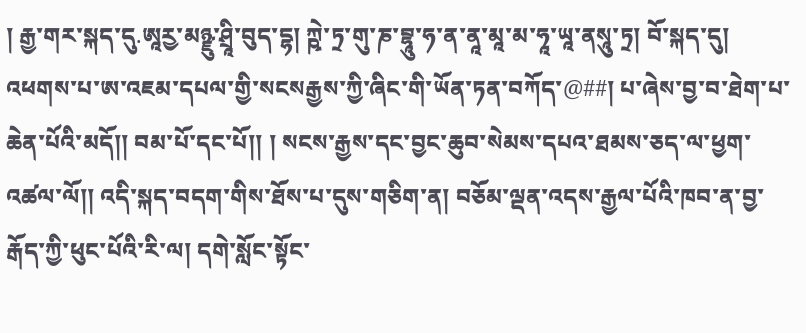། རྒྱ་གར་སྐད་དུ.ཨཱརྱ་མཉྫུ་ཤྲཱི་བུད་དྷ། ཀྵེ་ཏྲ་གུ་ཎ་བྷཱུ་ཧ་ན་ནཱ་མཱ་མ་ཧཱ་ཡཱ་ནསཱུ་ཏྲ། བོ་སྐད་དུ། འཕགས་པ་ཨ་འཇམ་དཔལ་གྱི་སངསརྒྱས་ཀྱི་ཞིང་གི་ཡོན་ཏན་བཀོད་@##། པ་ཞེས་བྱ་བ་ཐེག་པ་ཆེན་པོའི་མདོ།། བམ་པོ་དང་པོ།། ། སངས་རྒྱས་དང་བྱང་ཆུབ་སེམས་དཔའ་ཐམས་ཅད་ལ་ཕྱག་འཚལ་ལོ།། འདི་སྐད་བདག་གིས་ཐོས་པ་དུས་གཅིག་ན། བཅོམ་ལྡན་འདས་རྒྱལ་པོའི་ཁབ་ན་བྱ་རྒོད་ཀྱི་ཕུང་པོའི་རི་ལ། དགེ་སློང་སྟོང་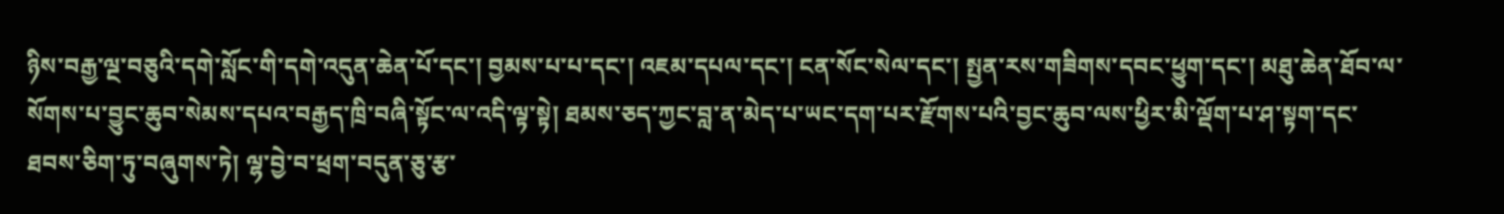ཉིས་བརྒྱ་ལྔ་བཅུའི་དགེ་སློང་གི་དགེ་འདུན་ཆེན་པོ་དང་། བྱམས་པ་པ་དང་། འཇམ་དཔལ་དང་། ངན་སོང་སེལ་དང་། སྤྱན་རས་གཟིགས་དབང་ཕྱུག་དང་། མཐུ་ཆེན་ཐོབ་ལ་སོགས་པ་བྱུང་ཆུབ་སེམས་དཔའ་བརྒྱད་ཁྲི་བཞི་སྟོང་ལ་འདི་ལྟ་སྟེ། ཐམས་ཅད་ཀྱང་བླ་ན་མེད་པ་ཡང་དག་པར་རྫོགས་པའི་བྱང་ཆུབ་ལས་ཕྱིར་མི་ལྡོག་པ་ཤ་སྟག་དང་ཐབས་ཅིག་ཏུ་བཞུགས་ཏེ། ལྷ་བྱེ་བ་ཕྲག་བདུན་ཅུ་རྩ་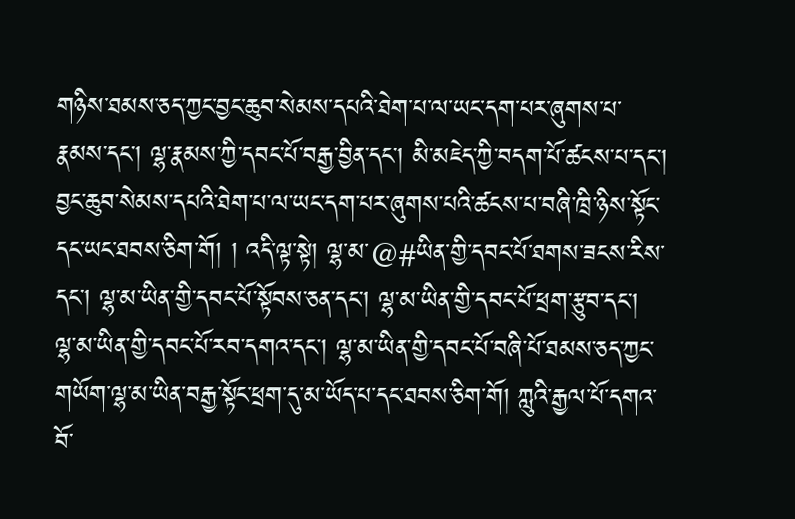གཉིས་ཐམས་ཅད་ཀྱང་བྱང་ཆུབ་སེམས་དཔའི་ཐེག་པ་ལ་ཡང་དག་པར་ཞུགས་པ་རྣམས་དང་། ལྷ་རྣམས་ཀྱི་དབང་པོ་བརྒྱ་བྱིན་དང་། མི་མཇེད་ཀྱི་བདག་པོ་ཚངས་པ་དང་། བྱང་ཆུབ་སེམས་དཔའི་ཐེག་པ་ལ་ཡང་དག་པར་ཞུགས་པའི་ཚངས་པ་བཞི་ཁྲི་ཉིས་སྟོང་དང་ཡང་ཐབས་ཅིག་གོ། ། འདི་ལྟ་སྟེ། ལྷ་མ་@#ཡིན་གྱི་དབང་པོ་ཐགས་ཟངས་རིས་དང་། ལྷ་མ་ཡིན་གྱི་དབང་པོ་སྟོབས་ཅན་དང་། ལྷ་མ་ཡིན་གྱི་དབང་པོ་ཕྲག་རྩུབ་དང་། ལྷ་མ་ཡིན་གྱི་དབང་པོ་རབ་དགའ་དང་། ལྷ་མ་ཡིན་གྱི་དབང་པོ་བཞི་པོ་ཐམས་ཅད་ཀྱང་གཡོག་ལྷ་མ་ཡིན་བརྒྱ་སྟོང་ཕྲག་དུ་མ་ཡོད་པ་དང་ཐབས་ཅིག་གོ། ཀླུའི་རྒྱལ་པོ་དགའ་བོ་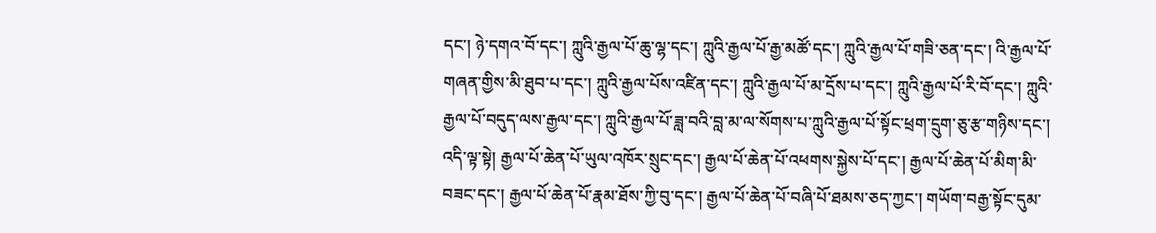དང་། ཉེ་དགའ་བོ་དང་། ཀླུའི་རྒྱལ་པོ་ཆུ་ལྷ་དང་། ཀླུའི་རྒྱལ་པོ་རྒྱ་མཚོ་དང་། ཀླུའི་རྒྱལ་པོ་གཟི་ཅན་དང་། འི་རྒྱལ་པོ་གཞན་གྱིས་མི་ཐུབ་པ་དང་། ཀླུའི་རྒྱལ་པོས་འཛིན་དང་། ཀླུའི་རྒྱལ་པོ་མ་དྲོས་པ་དང་། ཀླུའི་རྒྱལ་པོ་རི་བོ་དང་། ཀླུའི་རྒྱལ་པོ་བདུད་ལས་རྒྱལ་དང་། ཀླུའི་རྒྱལ་པོ་ཟླ་བའི་བླ་མ་ལ་སོགས་པ་ཀླུའི་རྒྱལ་པོ་སྟོང་ཕྲག་དྲུག་ཅུ་རྩ་གཉིས་དང་། འདི་ལྟ་སྟེ། རྒྱལ་པོ་ཆེན་པོ་ཡུལ་འཁོར་སྲུང་དང་། རྒྱལ་པོ་ཆེན་པོ་འཕགས་སྐྱེས་པོ་དང་། རྒྱལ་པོ་ཆེན་པོ་མིག་མི་བཟང་དང་། རྒྱལ་པོ་ཆེན་པོ་རྣམ་ཐོས་ཀྱི་བུ་དང་། རྒྱལ་པོ་ཆེན་པོ་བཞི་པོ་ཐམས་ཅད་ཀྱང་། གཡོག་བརྒྱ་སྟོང་དུམ་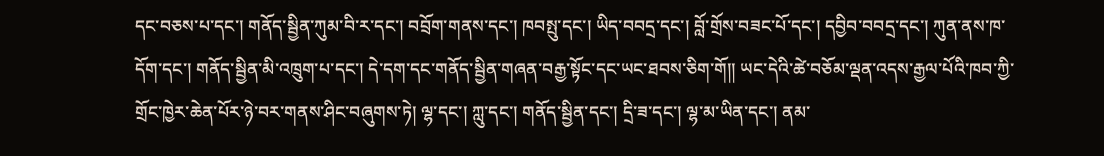དང་བཅས་པ་དང་། གནོད་སྦྱིན་ཀུམ་བི་ར་དང་། བབྲོག་གནས་དང་། ཁབསྤུ་དང་། ཡིད་བབདྲ་དང་། བློ་གྲོས་བཟང་པོ་དང་། དབྱིབ་བབདྲ་དང་། ཀུན་ནས་ཁ་དོག་དང་། གནོད་སྦྱིན་མི་འཁྲུག་པ་དང་། དེ་དག་དང་གནོད་སྦྱིན་གཞན་བརྒྱ་སྟོང་དང་ཡང་ཐབས་ཅིག་གོ།། ཡང་དེའི་ཚེ་བཅོམ་ལྡན་འདས་རྒྱལ་པོའི་ཁབ་ཀྱི་གྲོང་ཁྱེར་ཆེན་པོར་ཉེ་བར་གནས་ཤིང་བཞུགས་ཏེ། ལྷ་དང་། ཀླུ་དང་། གནོད་སྦྱིན་དང་། དྲི་ཟ་དང་། ལྷ་མ་ཡིན་དང་། ནམ་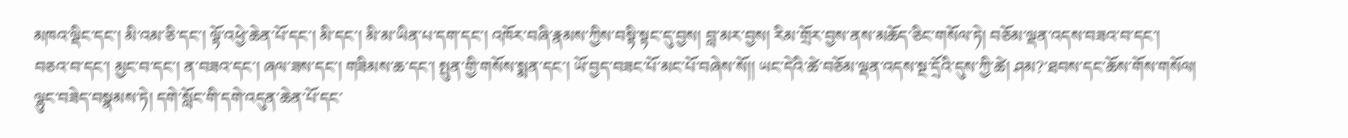མཁའ་ལྡིང་དང་། མི་འམ་ཅི་དང་། ལྟོ་འཕྱེ་ཆེན་པོ་དང་། མི་དང་། མི་མ་ཡིན་པ་དག་དང་། འཁོར་བཞི་རྣམས་ཀྱིས་བསྟི་སྟང་དུ་བྱས། བླ་མར་བྱས། རིམ་གྲོར་བྱས་ནས་མཆོད་ཅིང་གསོལ་ཏེ། བཅོམ་ལྡན་འདས་བཟའ་བ་དང་། བཅའ་བ་དང་། མྱང་བ་དང་། ན་བཟའ་དང་། ཞལ་ཟས་དང་། གཟིམས་ཆ་དང་། སྤུན་གྱི་གསོས་སྨན་དང་། ཡོ་བྱད་བཟང་པོ་མང་པོ་བཞེས་སོ།། ཡང་དེའི་ཚེ་བཅོམ་ལྡན་འདས་སྔ་དྲོའི་དུས་ཀྱི་ཚེ། ཤམ?་ཐབས་དང་ཆོས་གོས་གསོལ། ལྷུང་བཟེད་བསྣམས་ཏེ། དགེ་སློང་གི་དགེ་འདུན་ཆེན་པོ་དང་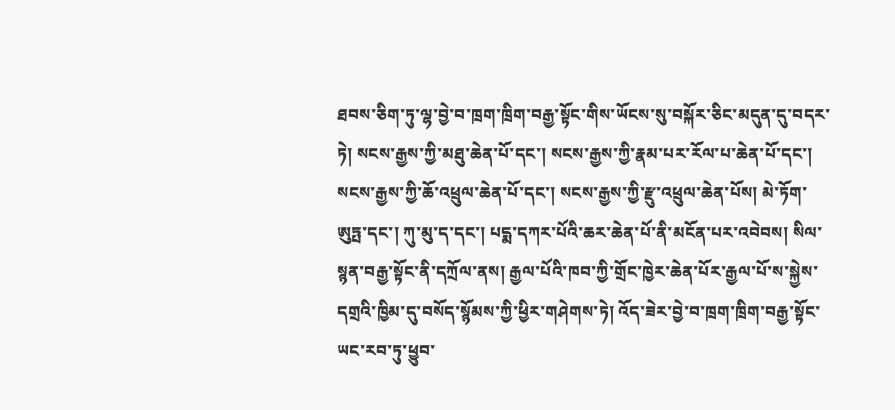ཐབས་ཅིག་ཏུ་ལྷ་བྱེ་བ་ཁྲག་ཁྲིག་བརྒྱ་སྟོང་གིས་ཡོངས་སུ་བསྐོར་ཅིང་མདུན་དུ་བདར་ཏེ། སངས་རྒྱས་ཀྱི་མཐུ་ཆེན་པོ་དང་། སངས་རྒྱས་ཀྱི་རྣམ་པར་རོལ་པ་ཆེན་པོ་དང་། སངས་རྒྱས་ཀྱི་ཆོ་འཕྲུལ་ཆེན་པོ་དང་། སངས་རྒྱས་ཀྱི་རྫུ་འཕྲུལ་ཆེན་པོས། མེ་ཏོག་ཨུཏྤ་དང་། ཀུ་མུ་ད་དང་། པདྨ་དཀར་པོའི་ཆར་ཆེན་པོ་ནི་མངོན་པར་འབེབས། སིལ་སྙན་བརྒྱ་སྟོང་ནི་དཀྲོལ་ནས། རྒྱལ་པོའི་ཁབ་ཀྱི་གྲོང་ཁྱེར་ཆེན་པོར་རྒྱལ་པོ་ས་སྐྱེས་དགྲའི་ཁྱིམ་དུ་བསོད་སྙོམས་ཀྱི་ཕྱིར་གཤེགས་ཏེ། འོད་ཟེར་བྱེ་བ་ཁྲག་ཁྲིག་བརྒྱ་སྟོང་ཡང་རབ་ཏུ་ཕྱུབ་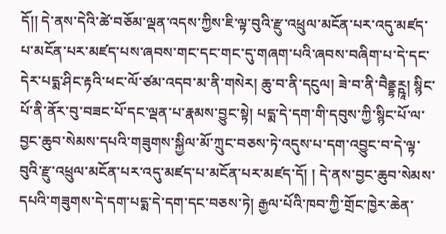དོ།། དེ་ནས་དེའི་ཚེ་བཅོམ་ལྡན་འདས་ཀྱིས་ཇི་ལྟ་བུའི་རྫུ་འཕྲུལ་མངོན་པར་འདུ་མཛད་པ་མངོན་པར་མཛད་པས་ཞབས་གང་དང་གང་དུ་གཞག་པའི་ཞབས་བཞིག་པ་དེ་དང་དེར་པདྨ་ཤིང་རྟའི་ཕང་ལོ་ཙམ་འདབ་མ་ནི་གསེར། ཆུ་བ་ནི་དངུལ། ཟེ་བ་ནི་བཻནྡྷཪྵཱ། སྙིང་པོ་ནི་ནོར་བུ་བཟང་པོ་དང་ལྡན་པ་རྣམས་བྱུང་སྟེ། པདྨ་དེ་དག་གི་དབུས་ཀྱི་སྙིང་པོ་ལ་བྱང་ཆུབ་སེམས་དཔའི་གཟུགས་སྐྱིལ་མོ་ཀྲུང་བཅས་ཏེ་འདུས་པ་དག་འབྱུང་བ་དེ་ལྟ་བུའི་རྫུ་འཕྲུལ་མངོན་པར་འདུ་མཛད་པ་མངོན་པར་མཛད་དོ། ། དེ་ནས་བྱང་ཆུབ་སེམས་དཔའི་གཟུགས་དེ་དག་པདྨ་དེ་དག་དང་བཅས་ཏེ། རྒྱལ་པོའི་ཁབ་ཀྱི་གྲོང་ཁྱེར་ཆེན་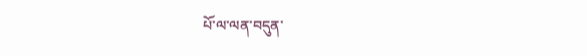པོ་ལ་ལན་བདུན་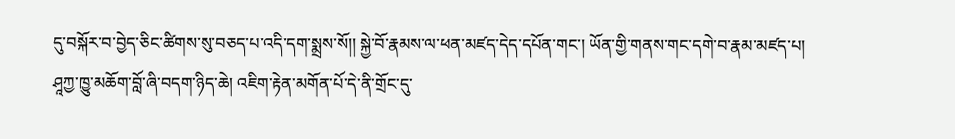དུ་བསྐོར་བ་བྱེད་ཅིང་ཚིགས་སུ་བཅད་པ་འདི་དག་སྨྲས་སོ།། སྐྱེ་བོ་རྣམས་ལ་ཕན་མཛད་དེད་དཔོན་གང་། ཡོན་གྱི་གནས་གང་དགེ་བ་རྣམ་མཛད་པ། ཤཱཀྱ་ཁྱུ་མཆོག་བློ་ཞི་བདག་ཉིད་ཆེ། འཇིག་རྟེན་མགོན་པོ་དེ་ནི་གྲོང་དུ་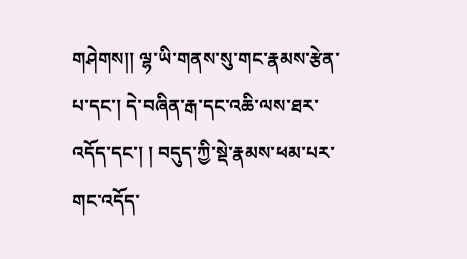གཤེགས།། ལྷ་ཡི་གནས་སུ་གང་རྣམས་རྩེན་པ་དང་། དེ་བཞིན་རྒ་དང་འཆི་ལས་ཐར་འདོད་དང་། ། བདུད་ཀྱི་སྡེ་རྣམས་ཕམ་པར་གང་འདོད་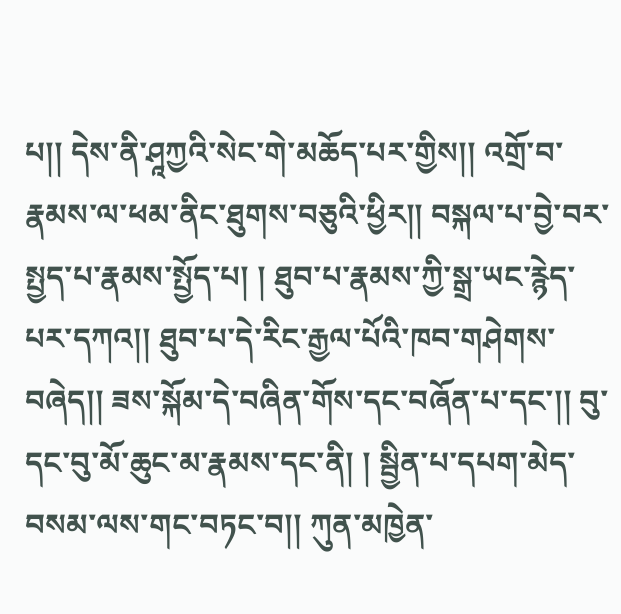པ།། དེས་ནི་ཤཱཀྱའི་སེང་གེ་མཆོད་པར་གྱིས།། འགྲོ་བ་རྣམས་ལ་ཕམ་ནིང་ཐུགས་བཅུའི་ཕྱིར།། བསྐལ་པ་བྱེ་བར་སྤྱད་པ་རྣམས་སྤྱོད་པ། ། ཐུབ་པ་རྣམས་ཀྱི་སྒྲ་ཡང་རྙེད་པར་དཀའ།། ཐུབ་པ་དེ་རིང་རྒྱལ་པོའི་ཁབ་གཤེགས་བཞེད།། ཟས་སྐོམ་དེ་བཞིན་གོས་དང་བཞོན་པ་དང་།། བུ་དང་བུ་མོ་ཆུང་མ་རྣམས་དང་ནི། ། སྦྱིན་པ་དཔག་མེད་བསམ་ལས་གང་བཏང་བ།། ཀུན་མཁྱེན་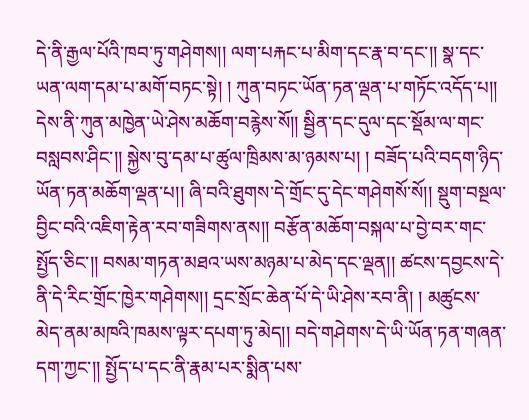དེ་ནི་རྒྱལ་པོའི་ཁབ་ཏུ་གཤེགས།། ལག་པརྐང་པ་མིག་དང་རྣ་བ་དང་།། སྣ་དང་ཡན་ལག་དམ་པ་མགོ་བཏང་སྟེ། ། ཀུན་བཏང་ཡོན་ཏན་ལྡན་པ་གཏོང་འདོད་པ།། དེས་ནི་ཀུན་མཁྱེན་ཡེ་ཤེས་མཆོག་བརྙེས་སོ།། སྦྱིན་དང་དུལ་དང་སྡོམ་ལ་གང་བསླབས་ཤིང་།། སྐྱེས་བུ་དམ་པ་ཚུལ་ཁྲིམས་མ་ཉམས་པ། ། བཟོད་པའི་བདག་ཉིད་ཡོན་ཏན་མཆོག་ལྡན་པ།། ཞི་བའི་ཐུགས་དེ་གྲོང་དུ་དེང་གཤེགསོ་སོ།། སྡུག་བསྔལ་བྱིང་བའི་འཇིག་རྟེན་རབ་གཟིགས་ནས།། བརྩོན་མཆོག་བསྐལ་པ་བྱེ་བར་གང་སྤྱོད་ཅིང་།། བསམ་གཏན་མཐའ་ཡས་མཉམ་པ་མེད་དང་ལྡན།། ཚངས་དབྱངས་དེ་ནི་དེ་རིང་གྲོང་ཁྱེར་གཤེགས།། དྲང་སྲོང་ཆེན་པོ་དེ་ཡི་ཤེས་རབ་ནི། ། མཚུངས་མེད་ནམ་མཁའི་ཁམས་ལྟར་དཔག་ཏུ་མེད།། བདེ་གཤེགས་དེ་ཡི་ཡོན་ཏན་གཞན་དག་ཀྱང་།། སྤྱོད་པ་དང་ནི་རྣམ་པར་སྨིན་པས་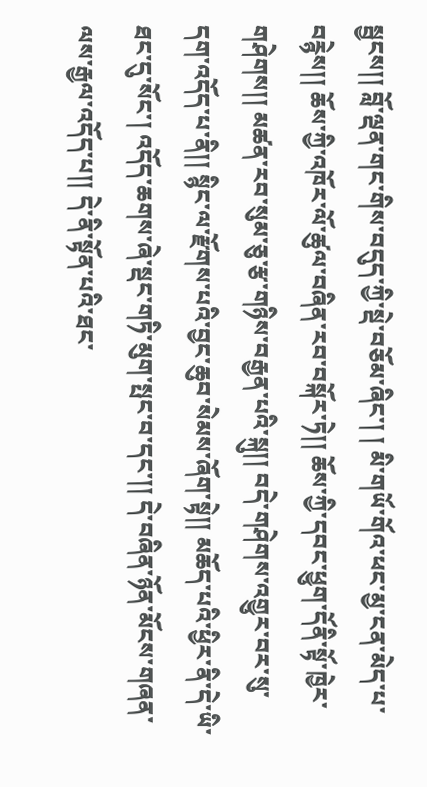སྦྱངས།། བློ་ལྡན་གང་གིས་བདུད་ཀྱི་སྡེ་བཅོམ་ཞིང་། ། མི་གཡོ་གོའ་ཕང་མྱ་ངན་མེད་པ་བརྙེས།། ཆོས་ཀྱི་འཁོར་ལོ་ཚུལ་བཞིན་རབ་བསྐོར་ཏེ།། ཆོས་ཀྱི་དབང་ཕྱུག་དོནི་སྟོ་ཁྱེར་གཤེགས།། མཚན་རབ་སུམ་ཅུ་རྩ་གཉིས་བརྒྱན་པའི་སྐུ།། བདེ་གཤེགས་འགྱུར་བར་སུ་དག་འདོད་པ་ནི།། སྙིང་ལ་རྫོགས་པའི་བྱང་ཆུབ་སེམས་ཞོག་སྟེ།། མཆོད་པའི་ཕྱིར་ནི་དེ་ཡི་ཐང་དུ་སོང་། འདོད་ཆགས་ཞེ་སྡང་གཏི་མུག་སྤང་བ་དང་།། དེ་བཞིན་ཉོན་མོངས་གཞན་ལས་རྒྱལ་འདོད་པ།། དེ་ནི་སྟོན་པའི་ཐང་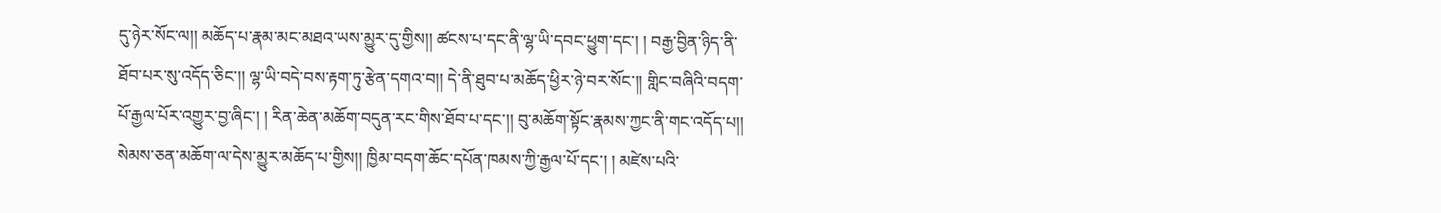དུ་ཉེར་སོང་ལ།། མཆོད་པ་རྣམ་མང་མཐའ་ཡས་མྱུར་དུ་གྱིས།། ཚངས་པ་དང་ནི་ལྷ་ཡི་དབང་ཕྱུག་དང་། ། བརྒྱ་བྱིན་ཉིད་ནི་ཐོབ་པར་སུ་འདོད་ཅིང་།། ལྷ་ཡི་བདེ་བས་རྟག་ཏུ་རྩེན་དགའ་བ།། དེ་ནི་ཐུབ་པ་མཆོད་ཕྱིར་ཉེ་བར་སོང་།། གླིང་བཞིའི་བདག་པོ་རྒྱལ་པོར་འགྱུར་བྱ་ཞིང་། ། རིན་ཆེན་མཆོག་བདུན་རང་གིས་ཐོབ་པ་དང་།། བུ་མཆོག་སྟོང་རྣམས་ཀྱང་ནི་གང་འདོད་པ།། སེམས་ཅན་མཆོག་ལ་དེས་མྱུར་མཆོད་པ་གྱིས།། ཁྱིམ་བདག་ཆོང་དཔོན་ཁམས་ཀྱི་རྒྱལ་པོ་དང་། ། མཛེས་པའི་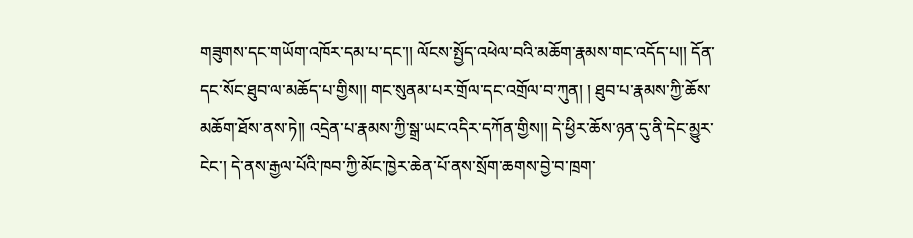གཟུགས་དང་གཡོག་འཁོར་དམ་པ་དང་།། ལོངས་སྤྱོད་འཕེལ་བའི་མཆོག་རྣམས་གང་འདོད་པ།། དོན་དང་སོང་ཐུབ་ལ་མཆོད་པ་གྱིས།། གང་སུནམ་པར་གྲོལ་དང་འགྲོལ་བ་ཀུན། ། ཐུབ་པ་རྣམས་ཀྱི་ཆོས་མཆོག་ཐོས་ནས་ཏེ།། འདྲེན་པ་རྣམས་ཀྱི་སྒྲ་ཡང་འདིར་དཀོན་གྱིས།། དེ་ཕྱིར་ཆོས་ཉན་དུ་ནི་དེང་མྱུར་ངེང་། དེ་ནས་རྒྱལ་པོའི་ཁབ་ཀྱི་མོང་ཁྱེར་ཆེན་པོ་ནས་སྲོག་ཆགས་བྱེ་བ་ཁྲག་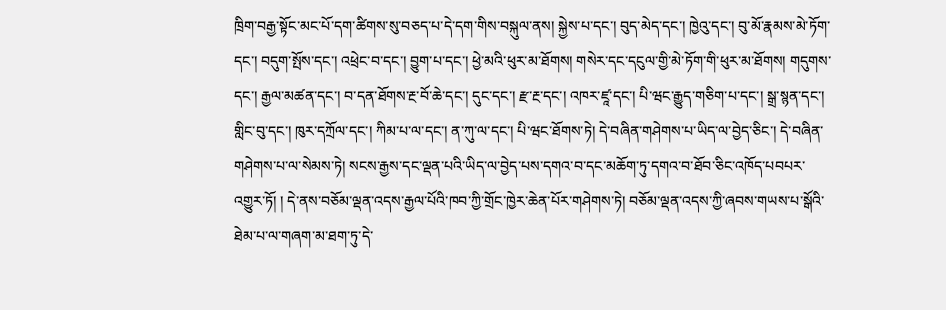ཁྲིག་བརྒྱ་སྟོང་མང་པོ་དག་ཚིགས་སུ་བཅད་པ་དེ་དག་གིས་བསྐུལ་ནས། སྐྱེས་པ་དང་། བུད་མེད་དང་། ཁྱེའུ་དང་། བུ་མོ་རྣམས་མེ་ཏོག་དང་། བདུག་སྤོས་དང་། འཕྲེང་བ་དང་། བྱུག་པ་དང་། ཕྱེ་མའི་ཕུར་མ་ཐོགས། གསེར་དང་དངུལ་གྱི་མེ་ཏོག་གི་ཕུར་མ་ཐོགས། གདུགས་དང་། རྒྱལ་མཚན་དང་། བ་དན་ཐོགས་རྔ་བོ་ཆེ་དང་། དུང་དང་། རྫ་རྔ་དང་། འཁར་ཛཱ་དང་། པི་ཝང་རྒྱུད་གཅིག་པ་དང་། སྒྲ་སྙན་དང་། གླིང་བུ་དང་། ཁུར་དཀྲོལ་དང་། ཀིམ་པ་ལ་དང་། ན་ཀུ་ལ་དང་། པི་ཝང་ཐོགས་ཏེ། དེ་བཞིན་གཤེགས་པ་ཡིད་ལ་བྱེད་ཅིང་། དེ་བཞིན་གཤེགས་པ་ལ་སེམས་ཏེ། སངས་རྒྱས་དང་ལྡན་པའི་ཡིད་ལ་བྱེད་པས་དགའ་བ་དང་མཆོག་ཏུ་དགའ་བ་ཐོབ་ཅིང་འཁོད་པབཔར་འགྱུར་ཏོ། ། དེ་ནས་བཅོམ་ལྡན་འདས་རྒྱལ་པོའི་ཁབ་ཀྱི་གྲོང་ཁྱེར་ཆེན་པོར་གཤེགས་ཏེ། བཅོམ་ལྡན་འདས་ཀྱི་ཞབས་གཡས་པ་སྒོའི་ཐེམ་པ་ལ་གཞག་མ་ཐག་ཏུ་དེ་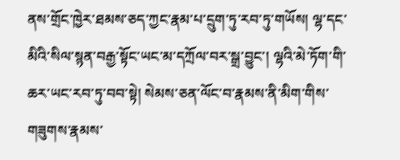ནས་གྲོང་ཁྱེར་ཐམས་ཅད་ཀྱང་རྣམ་པ་དྲུག་ཏུ་རབ་ཏུ་གཡོས། ལྷ་དང་མིའི་སིལ་སྙན་བརྒྱ་སྟོང་ཡང་མ་དཀྲོལ་བར་སྒྲ་བྱུང་། ལྷའི་མེ་ཏོག་གི་ཆར་ཡང་རབ་ཏུ་བབ་སྟེ། སེམས་ཅན་ལོང་བ་རྣམས་ནི་མིག་གིས་གཟུགས་རྣམས་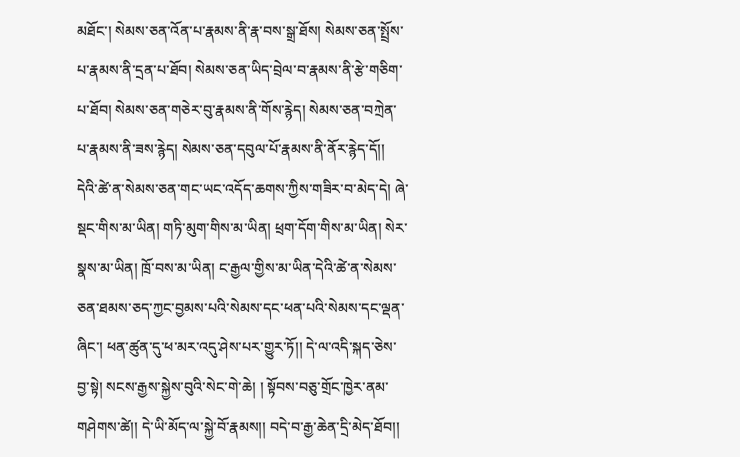མཐོང་། སེམས་ཅན་འོན་པ་རྣམས་ནི་རྣ་བས་སྒྲ་ཐོས། སེམས་ཅན་སྤྲོས་པ་རྣམས་ནི་དྲན་པ་ཐོབ། སེམས་ཅན་ཡིད་བྲེལ་བ་རྣམས་ནི་རྩེ་གཅིག་པ་ཐོབ། སེམས་ཅན་གཅེར་བུ་རྣམས་ནི་གོས་རྙེད། སེམས་ཅན་བཀྲེན་པ་རྣམས་ནི་ཟས་རྙེད། སེམས་ཅན་དབུལ་པོ་རྣམས་ནི་ནོར་རྙེད་དོ།། དེའི་ཚེ་ན་སེམས་ཅན་གང་ཡང་འདོད་ཆགས་ཀྱིས་གཟིར་བ་མེད་དེ། ཞེ་སྡང་གིས་མ་ཡིན། གཏི་མུག་གིས་མ་ཡིན། ཕྲག་དོག་གིས་མ་ཡིན། སེར་སྣས་མ་ཡིན། ཁྲོ་བས་མ་ཡིན། ང་རྒྱལ་གྱིས་མ་ཡིན་དེའི་ཚེ་ན་སེམས་ཅན་ཐམས་ཅད་ཀྱང་བྱམས་པའི་སེམས་དང་ཕན་པའི་སེམས་དང་ལྡན་ཞིང་། ཕན་ཚུན་དུ་ཕ་མར་འདུ་ཤེས་པར་གྱུར་ཏོ།། དེ་ལ་འདི་སྐད་ཅེས་བྱ་སྟེ། སངས་རྒྱས་སྐྱེས་བུའི་སེང་གེ་ཆེ། ། སྟོབས་བཅུ་གྲོང་ཁྱེར་ནམ་གཤེགས་ཚེ།། དེ་ཡི་མོད་ལ་སྐྱེ་བོ་རྣམས།། བདེ་བ་རྒྱ་ཆེན་དྲི་མེད་ཐོབ།།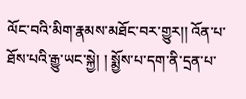ལོང་བའི་མིག་རྣམས་མཐོང་བར་གྱུར།། འོན་པ་ཐོས་པའི་རྒྱུ་ཡང་སྐྱེ། ། སྨྱོས་པ་དག་ནི་དྲན་པ་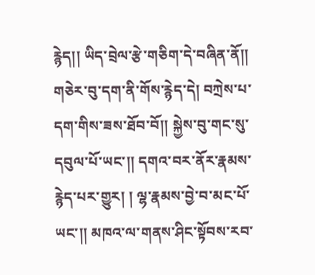རྙེད།། ཡིད་བྲེལ་རྩེ་གཅིག་དེ་བཞིན་ནོ།། གཅེར་བུ་དག་ནི་གོས་རྙེད་དེ། བཀྲེས་པ་དག་གིས་ཟས་ཐོབ་བོ།། སྐྱེས་བུ་གང་སུ་དབུལ་པོ་ཡང་།། དགའ་བར་ནོར་རྣམས་རྙེད་པར་གྱུར། ། ལྷ་རྣམས་བྱེ་བ་མང་པོ་ཡང་།། མཁའ་ལ་གནས་ཤིང་སྟོབས་རབ་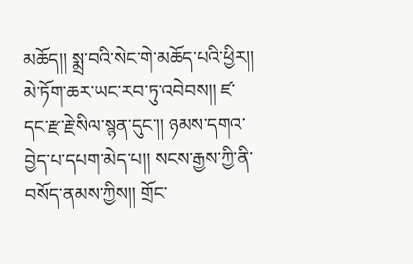མཆོད།། སྨྲ་བའི་སེང་གེ་མཆོད་པའི་ཕྱིར།། མེ་ཏོག་ཆར་ཡང་རབ་ཏུ་འབེབས།། ཛ་དང་རྫ་རྗེ་སིལ་སྙན་དུང་།། ཉམས་དགའ་བྱེད་པ་དཔག་མེད་པ།། སངས་རྒྱས་ཀྱི་ནི་བསོད་ནམས་ཀྱིས།། གྲོང་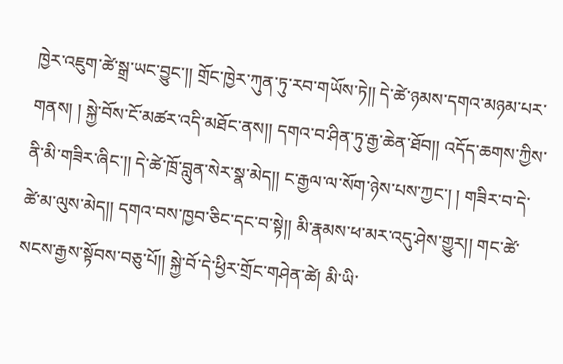ཁྱེར་འཇུག་ཚེ་སྒྲ་ཡང་བྱུང་།། གྲོང་ཁྱེར་ཀུན་ཏུ་རབ་གཡོས་ཏེ།། དེ་ཚེ་ཉམས་དགའ་མཉམ་པར་གནས། ། སྐྱེ་བོས་ངོ་མཚར་འདི་མཐོང་ནས།། དགའ་བ་ཤིན་ཏུ་རྒྱ་ཆེན་ཐོབ།། འདོད་ཆགས་ཀྱིས་ནི་མི་གཟིར་ཞིང་།། དེ་ཚེ་ཁྲོ་བླུན་སེར་སྣ་མེད།། ང་རྒྱལ་ལ་སོག་ཉེས་པས་ཀྱང་། ། གཟིར་བ་དེ་ཚེ་མ་ལུས་མེད།། དགའ་བས་ཁྱབ་ཅིང་དང་བ་སྟེ།། མི་རྣམས་ཕ་མར་འདུ་ཤེས་གྱུར།། གང་ཚེ་སངས་རྒྱས་སྟོབས་བཅུ་པོ།། སྐྱེ་བོ་དེ་ཕྱིར་གྲོང་གཤེན་ཚེ། མི་ཡི་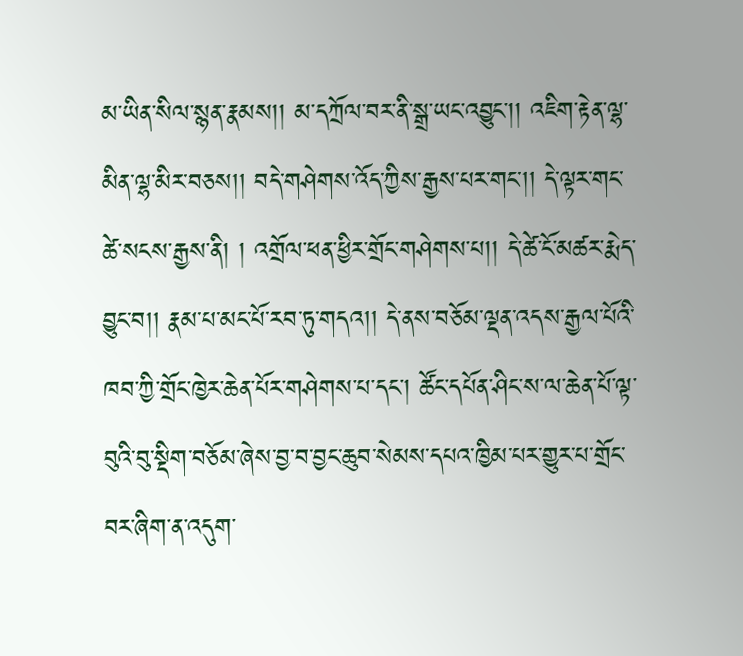མ་ཡིན་སིལ་སྙན་རྣམས།། མ་དཀྲོལ་བར་ནི་སྒྲ་ཡང་འབྱུང་།། འཇིག་རྟེན་ལྷ་མིན་ལྷ་མིར་བཅས།། བདེ་གཤེགས་འོད་ཀྱིས་རྒྱས་པར་གང་།། དེ་ལྟར་གང་ཚེ་སངས་རྒྱས་ནི། ། འགྲོལ་ཕན་ཕྱིར་གྲོང་གཤེགས་པ།། དེ་ཚེ་ངོ་མཚར་རྨེད་བྱུང་བ།། རྣམ་པ་མང་པོ་རབ་ཏུ་གདའ།། དེ་ནས་བཅོམ་ལྡན་འདས་རྒྱལ་པོའི་ཁབ་ཀྱི་གྲོང་ཁྱེར་ཆེན་པོར་གཤེགས་པ་དང་། ཚོང་དཔོན་ཤིང་ས་ལ་ཆེན་པོ་ལྟ་བུའི་བུ་སྡིག་བཅོམ་ཞེས་བྱ་བ་བྱང་ཆུབ་སེམས་དཔའ་ཁྱིམ་པར་གྱུར་པ་གྲོང་བར་ཞིག་ན་འདུག་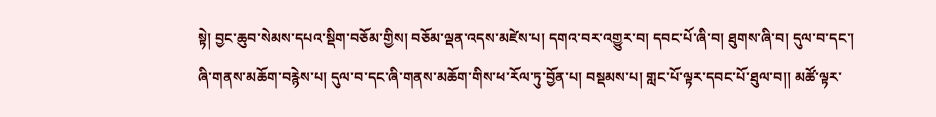སྟེ། བྱང་ཆུབ་སེམས་དཔའ་སྡིག་བཅོམ་གྱིས། བཅོམ་ལྡན་འདས་མཛེས་པ། དགའ་བར་འགྱུར་བ། དབང་པོ་ཞི་བ། ཐུགས་ཞི་བ། དུལ་བ་དང་། ཞི་གནས་མཆོག་བརྙེས་པ། དུལ་བ་དང་ཞི་གནས་མཆོག་གིས་ཕ་རོལ་ཏུ་བྱོན་པ། བསྡམས་པ། གླང་པོ་ལྟར་དབང་པོ་ཐུལ་བ།། མཚོ་ལྟར་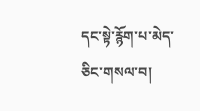དང་སྟེ་རྙོག་པ་མེད་ཅིང་གསལ་བ།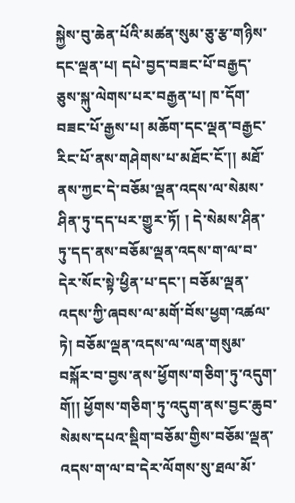སྐྱེས་བུ་ཆེན་པོའི་མཚན་སུམ་ཅུ་རྩ་གཉིས་དང་ལྡན་པ། དཔེ་བྱད་བཟང་པོ་བརྒྱད་ཅུས་སྐུ་ལེགས་པར་བརྒྱན་པ། ཁ་དོག་བཟང་པོ་རྒྱས་པ། མཆོག་དང་ལྡན་བརྒྱང་རིང་པོ་ནས་གཤེགས་པ་མཐོང་ངོ་།། མཐོ་ནས་ཀྱང་དེ་བཅོམ་ལྡན་འདས་ལ་སེམས་ཤིན་ཏུ་དད་པར་གྱུར་ཏོ། ། དེ་སེམས་ཤིན་ཏུ་དད་ནས་བཅོམ་ལྡན་འདས་ག་ལ་བ་དེར་སོང་སྟེ་ཕྱིན་པ་དང་། བཅོམ་ལྡན་འདས་ཀྱི་ཞབས་ལ་མགོ་བོས་ཕྱག་འཚལ་ཏེ། བཅོམ་ལྡན་འདས་ལ་ལན་གསུམ་བསྐོར་བ་བྱས་ནས་ཕྱོགས་གཅིག་ཏུ་འདུག་གོ།། ཕྱོགས་གཅིག་ཏུ་འདུག་ནས་བྱང་ཆུབ་སེམས་དཔའ་སྡིག་བཅོམ་གྱིས་བཅོམ་ལྡན་འདས་ག་ལ་བ་དེར་ལོགས་སུ་ཐལ་མོ་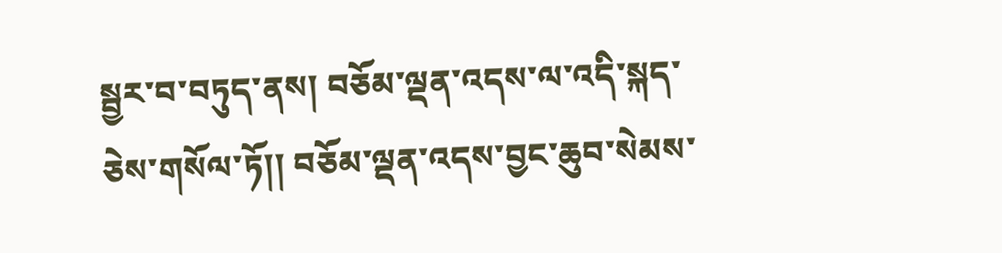སྦྱར་བ་བཏུད་ནས། བཅོམ་ལྡན་འདས་ལ་འདི་སྐད་ཅེས་གསོལ་ཏོ།། བཅོམ་ལྡན་འདས་བྱང་ཆུབ་སེམས་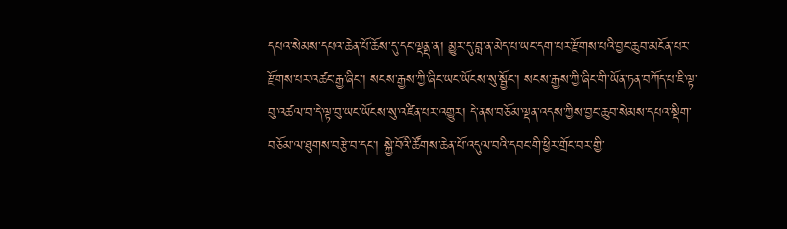དཔའ་སེམས་དཔའ་ཆེན་པོ་ཆོས་དུ་དང་ལྡནྡ་ན། མྱུར་དུ་བླ་ན་མེད་པ་ཡང་དག་པར་རྫོགས་པའི་བྱང་ཆུབ་མངོན་པར་རྫོགས་པར་འཚང་རྒྱ་ཞིང་། སངས་རྒྱས་ཀྱི་ཞིང་ཡང་ཡོངས་སུ་སྦྱོང་། སངས་རྒྱས་ཀྱི་ཞིང་གི་ཡོན་ཏན་བཀོད་པ་ཇི་ལྟ་བུ་འཚལ་བ་དེ་ལྟ་བུ་ཡང་ཡོངས་སུ་འཛིན་པར་འགྱུར། དེ་ནས་བཅོམ་ལྡན་འདས་ཀྱིས་བྱང་ཆུབ་སེམས་དཔའ་སྡིག་བཅོམ་ལ་ཐུགས་བརྩེ་བ་དང་། སྐྱེ་བོའི་ཚོགས་ཆེན་པོ་འདུལ་བའི་དབང་གི་ཕྱིར་གྲོང་བར་གྱི་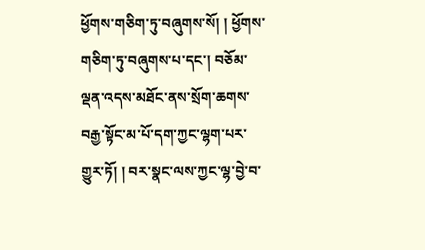ཕྱོགས་གཅིག་ཏུ་བཞུགས་སོ། ། ཕྱོགས་གཅིག་ཏུ་བཞུགས་པ་དང་། བཅོམ་ལྡན་འདས་མཐོང་ནས་སྲོག་ཆགས་བརྒྱ་སྟོང་མ་པོ་དག་ཀྱང་ལྷག་པར་གྱུར་ཏོ། ། བར་སྣང་ལས་ཀྱང་ལྷ་བྱེ་བ་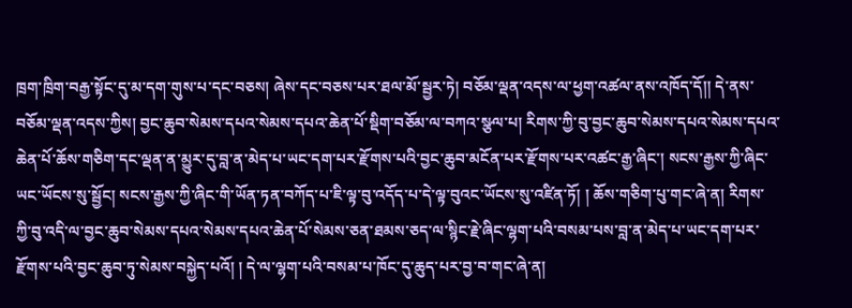ཁྲག་ཁྲིག་བརྒྱ་སྟོང་དུ་མ་དག་གུས་པ་དང་བཅས། ཞེས་དང་བཅས་པར་ཐལ་མོ་སྦྱར་ཏེ། བཅོམ་ལྡན་འདས་ལ་ཕྱག་འཚལ་ནས་འཁོད་དོ།། དེ་ནས་བཅོམ་ལྡན་འདས་ཀྱིས། བྱང་ཆུབ་སེམས་དཔའ་སེམས་དཔའ་ཆེན་པོ་སྡིག་བཅོམ་ལ་བཀའ་སྩལ་པ། རིགས་ཀྱི་བུ་བྱང་ཆུབ་སེམས་དཔའ་སེམས་དཔའ་ཆེན་པོ་ཆོས་གཅིག་དང་ལྡན་ན་མྱུར་དུ་བླ་ན་མེད་པ་ཡང་དག་པར་རྫོགས་པའི་བྱང་ཆུབ་མངོན་པར་རྫོགས་པར་འཚང་རྒྱ་ཞིང་། སངས་རྒྱས་ཀྱི་ཞིང་ཡང་ཡོངས་སུ་སྦྱོང། སངས་རྒྱས་ཀྱི་ཞིང་གི་ཡོན་ཏན་བཀོད་པ་ཇི་ལྟ་བུ་འདོད་པ་དེ་ལྟ་བུའང་ཡོངས་སུ་འཛིན་ཏོ། ། ཆོས་གཅིག་པུ་གང་ཞེ་ན། རིགས་ཀྱི་བུ་འདི་ལ་བྱང་ཆུབ་སེམས་དཔའ་སེམས་དཔའ་ཆེན་པོ་སེམས་ཅན་ཐམས་ཅད་ལ་སྙིང་རྗེ་ཞིང་ལྷག་པའི་བསམ་པས་བླ་ན་མེད་པ་ཡང་དག་པར་རྫོགས་པའི་བྱང་ཆུབ་ཏུ་སེམས་བསྐྱེད་པའོ། ། དེ་ལ་ལྷག་པའི་བསམ་པ་ཁོང་དུ་ཆུད་པར་བྱ་བ་གང་ཞེ་ན།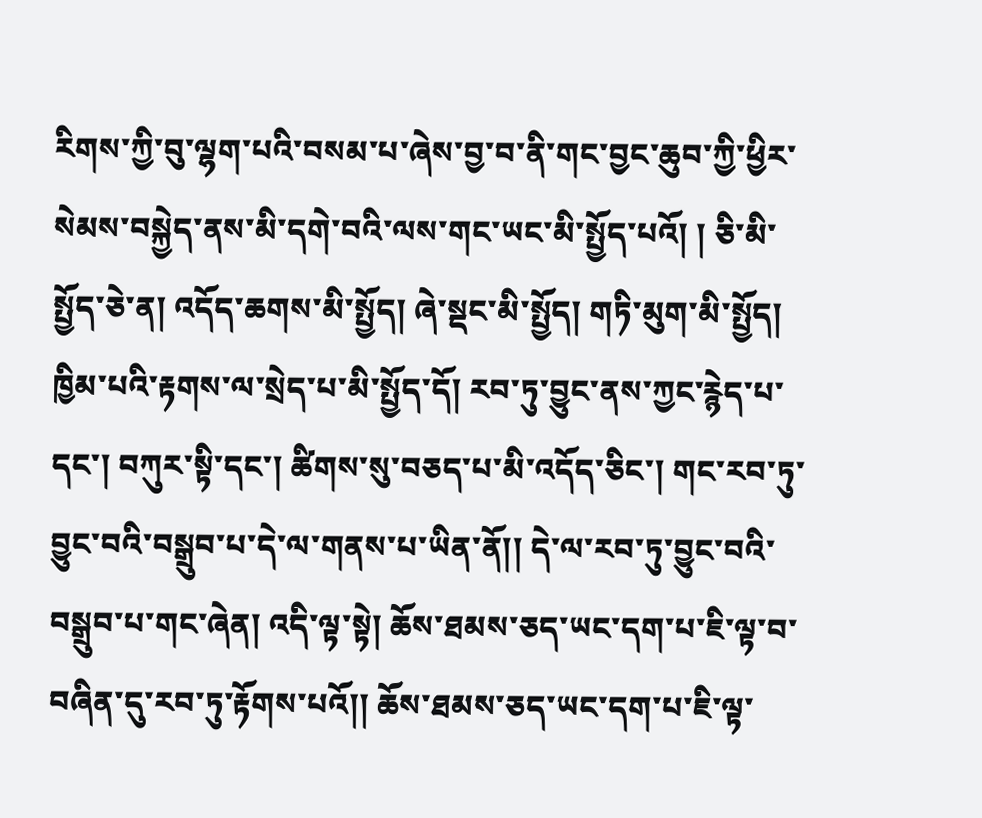རིགས་ཀྱི་བུ་ལྷག་པའི་བསམ་པ་ཞེས་བྱ་བ་ནི་གང་བྱང་ཆུབ་ཀྱི་ཕྱིར་སེམས་བསྐྱེད་ནས་མི་དགེ་བའི་ལས་གང་ཡང་མི་སྤྱོད་པའོ། ། ཅི་མི་སྤྱོད་ཅེ་ན། འདོད་ཆགས་མི་སྤྱོད། ཞེ་སྡང་མི་སྤྱོད། གཏི་མུག་མི་སྤྱོད། ཁྱིམ་པའི་རྟགས་ལ་སྲེད་པ་མི་སྤྱོད་དོ། རབ་ཏུ་བྱུང་ནས་ཀྱང་རྙེད་པ་དང་། བཀུར་སྟི་དང་། ཚིགས་སུ་བཅད་པ་མི་འདོད་ཅིང་། གང་རབ་ཏུ་བྱུང་བའི་བསྒྲུབ་པ་དེ་ལ་གནས་པ་ཡིན་ནོ།། དེ་ལ་རབ་ཏུ་བྱུང་བའི་བསྒྲུབ་པ་གང་ཞེན། འདི་ལྟ་སྟེ། ཆོས་ཐམས་ཅད་ཡང་དག་པ་ཇི་ལྟ་བ་བཞིན་དུ་རབ་ཏུ་རྟོགས་པའོ།། ཆོས་ཐམས་ཅད་ཡང་དག་པ་ཇི་ལྟ་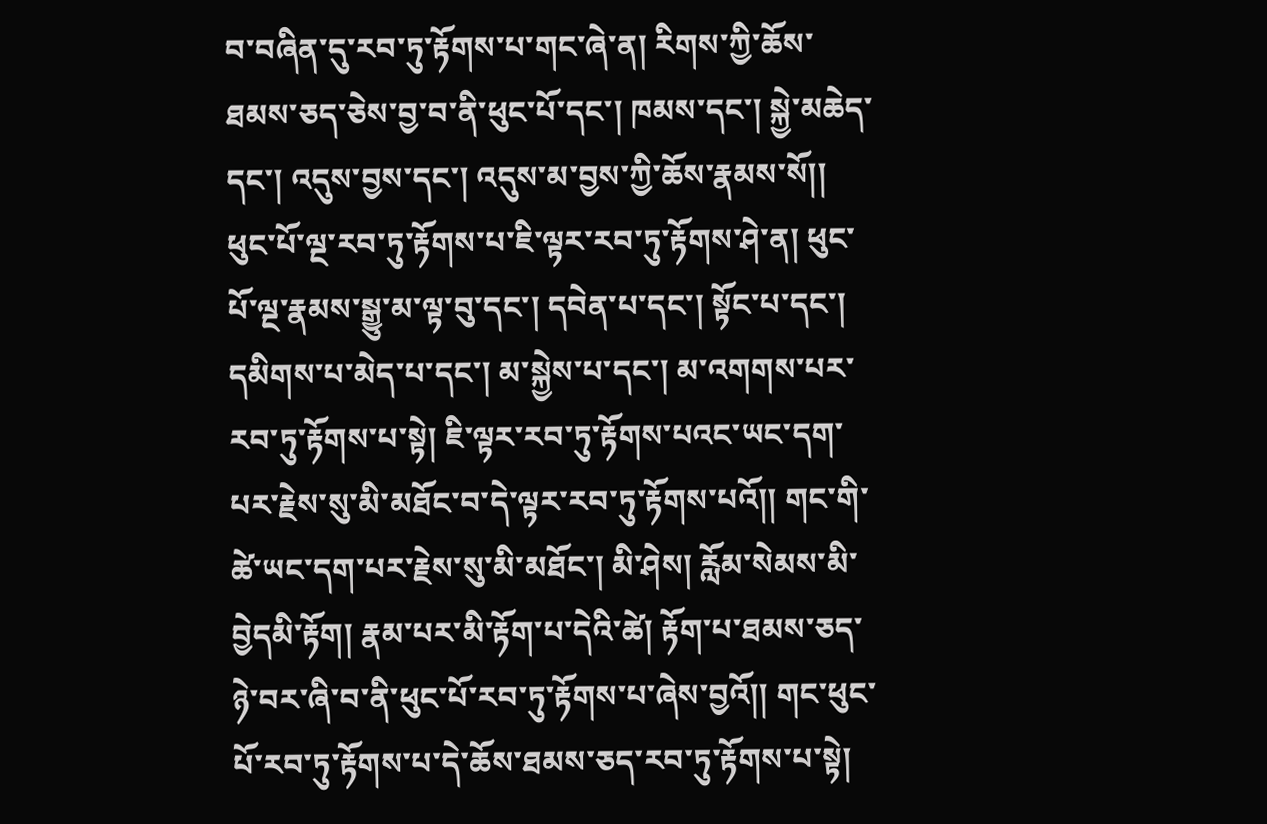བ་བཞིན་དུ་རབ་ཏུ་རྟོགས་པ་གང་ཞེ་ན། རིགས་ཀྱི་ཆོས་ཐམས་ཅད་ཅེས་བྱ་བ་ནི་ཕུང་པོ་དང་། ཁམས་དང་། སྐྱེ་མཆེད་དང་། འདུས་བྱས་དང་། འདུས་མ་བྱས་ཀྱི་ཆོས་རྣམས་སོ།། ཕུང་པོ་ལྔ་རབ་ཏུ་རྟོགས་པ་ཇི་ལྟར་རབ་ཏུ་རྟོགས་ཤེ་ན། ཕུང་པོ་ལྔ་རྣམས་སྒྱུ་མ་ལྟ་བུ་དང་། དབེན་པ་དང་། སྟོང་པ་དང་། དམིགས་པ་མེད་པ་དང་། མ་སྐྱེས་པ་དང་། མ་འགགས་པར་རབ་ཏུ་རྟོགས་པ་སྟེ། ཇི་ལྟར་རབ་ཏུ་རྟོགས་པའང་ཡང་དག་པར་རྗེས་སུ་མི་མཐོང་བ་དེ་ལྟར་རབ་ཏུ་རྟོགས་པའོ།། གང་གི་ཚེ་ཡང་དག་པར་རྗེས་སུ་མི་མཐོང་། མི་ཤེས། རློམ་སེམས་མི་བྱེདམི་རྟོག། རྣམ་པར་མི་རྟོག་པ་དེའི་ཚེ། རྟོག་པ་ཐམས་ཅད་ཉེ་བར་ཞི་བ་ནི་ཕུང་པོ་རབ་ཏུ་རྟོགས་པ་ཞེས་བྱའོ།། གང་ཕུང་པོ་རབ་ཏུ་རྟོགས་པ་དེ་ཆོས་ཐམས་ཅད་རབ་ཏུ་རྟོགས་པ་སྟེ།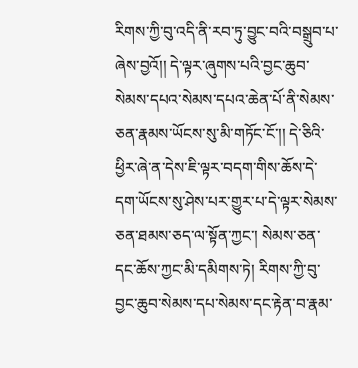རིགས་ཀྱི་བུ་འདི་ནི་རབ་ཏུ་བྱུང་བའི་བསྒྲུབ་པ་ཞེས་བྱའོ།། དེ་ལྟར་ཞུགས་པའི་བྱང་ཆུབ་སེམས་དཔའ་སེམས་དཔའ་ཆེན་པོ་ནི་སེམས་ཅན་རྣམས་ཡོངས་སུ་མི་གཏོང་ངོ་།། དེ་ཅིའི་ཕྱིར་ཞེ་ན་དེས་ཇི་ལྟར་བདག་གིས་ཆོས་དེ་དག་ཡོངས་སུ་ཤེས་པར་གྱུར་པ་དེ་ལྟར་སེམས་ཅན་ཐམས་ཅད་ལ་སྟོན་ཀྱང་། སེམས་ཅན་དང་ཆོས་ཀྱང་མི་དམིགས་ཏེ། རིགས་ཀྱི་བུ་བྱང་ཆུབ་སེམས་དཔ་སེམས་དང་རྟེན་བ་རྣམ་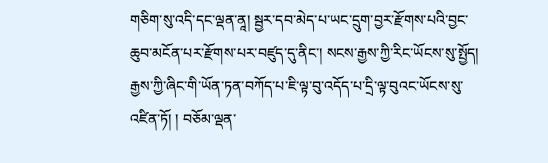གཅིག་སུ་འདི་དང་ལྡན་ནཱ། སྦྱར་དབ་མེད་པ་ཡང་དྲུག་བྱར་རྫོགས་པའི་བྱང་ཆུབ་མངོན་པར་རྫོགས་པར་བཛུད་དུ་ནིང་། སངས་རྒྱས་ཀྱི་རིང་ཡོངས་སུ་སྤྱོད། རྒྱས་ཀྱི་ཞིང་གི་ཡོན་ཏན་བཀོད་པ་ཇི་ལྟ་བུ་འདོད་པ་དྲི་ལྟ་བུའང་ཡོངས་སུ་འཛིན་ཏོ། ། བཅོམ་ལྡན་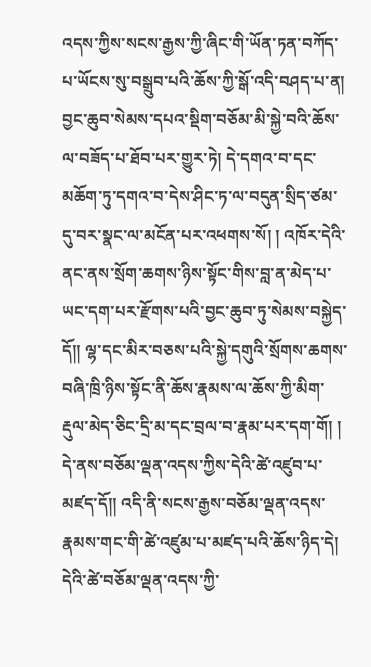འདས་ཀྱིས་སངས་རྒྱས་ཀྱི་ཞིང་གི་ཡོན་ཏན་བཀོད་པ་ཡོངས་སུ་བསྒྲུབ་པའི་ཆོས་ཀྱི་སྒོ་འདི་བཤད་པ་ན། བྱང་ཆུབ་སེམས་དཔའ་སྡིག་བཅོམ་མི་སྐྱེ་བའི་ཆོས་ལ་བཟོད་པ་ཐོབ་པར་གྱུར་ཏེ། དེ་དགའ་བ་དང་མཆོག་ཏུ་དགའ་བ་དེས་ཤིང་ཏ་ལ་བདུན་སྲིད་ཙམ་དུ་བར་སྣང་ལ་མངོན་པར་འཕགས་སོ། ། འཁོར་དེའི་ནང་ནས་སྲོག་ཆགས་ཉིས་སྟོང་གིས་བླ་ན་མེད་པ་ཡང་དག་པར་རྫོགས་པའི་བྱང་ཆུབ་ཏུ་སེམས་བསྐྱེད་དོ།། ལྷ་དང་མིར་བཅས་པའི་སྐྱེ་དགུའི་སྲོགས་ཆགས་བཞི་ཁྲི་ཉིས་སྟོང་ནི་ཆོས་རྣམས་ལ་ཆོས་ཀྱི་མིག་རྡུལ་མེད་ཅིང་དྲི་མ་དང་བྲལ་བ་རྣམ་པར་དག་གོ། ། དེ་ནས་བཅོམ་ལྡན་འདས་ཀྱིས་དེའི་ཚེ་འཛུབ་པ་མཛད་དོ།། འདི་ནི་སངས་རྒྱས་བཅོམ་ལྡན་འདས་རྣམས་གང་གི་ཚེ་འཛུམ་པ་མཛད་པའི་ཆོས་ཉིད་དེ། དེའི་ཚེ་བཅོམ་ལྡན་འདས་ཀྱི་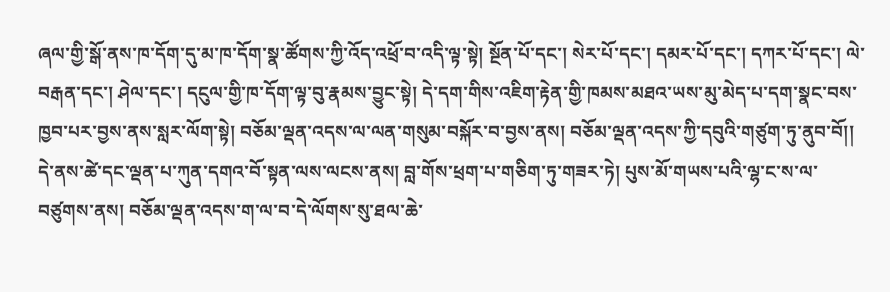ཞལ་གྱི་སྒོ་ནས་ཁ་དོག་དུ་མ་ཁ་དོག་སྣ་ཚོགས་ཀྱི་འོད་འཕྲོ་བ་འདི་ལྟ་སྟེ། སྔོན་པོ་དང་། སེར་པོ་དང་། དམར་པོ་དང་། དཀར་པོ་དང་། ལེ་བརྒན་དང་། ཤེལ་དང་། དངུལ་གྱི་ཁ་དོག་ལྟ་བུ་རྣམས་བྱུང་སྟེ། དེ་དག་གིས་འཇིག་རྟེན་གྱི་ཁམས་མཐའ་ཡས་མུ་མེད་པ་དག་སྣང་བས་ཁྱབ་པར་བྱས་ནས་སླར་ལོག་སྟེ། བཅོམ་ལྡན་འདས་ལ་ལན་གསུམ་བསྐོར་བ་བྱས་ནས། བཅོམ་ལྡན་འདས་ཀྱི་དབུའི་གཙུག་ཏུ་ནུབ་བོ།། དེ་ནས་ཚེ་དང་ལྡན་པ་ཀུན་དགའ་བོ་སྟན་ལས་ལངས་ནས། བླ་གོས་ཕྲག་པ་གཅིག་ཏུ་གཟར་ཏེ། པུས་མོ་གཡས་པའི་ལྷ་ང་ས་ལ་བཙུགས་ནས། བཅོམ་ལྡན་འདས་ག་ལ་བ་དེ་ལོགས་སུ་ཐལ་ཆེ་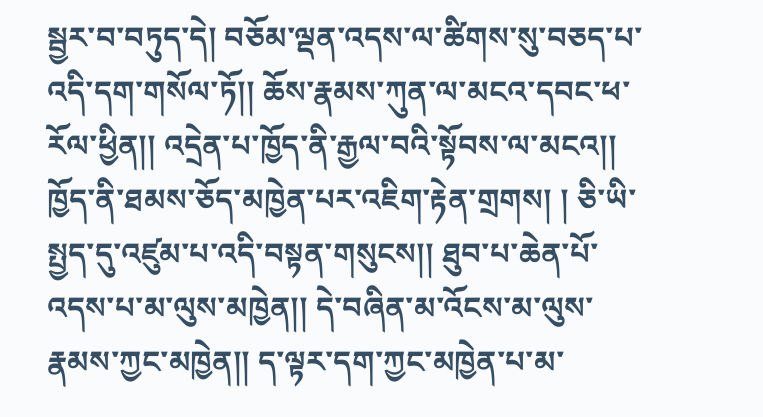སྦྱར་བ་བཏུད་དེ། བཅོམ་ལྡན་འདས་ལ་ཚིགས་སུ་བཅད་པ་འདི་དག་གསོལ་ཏོ།། ཆོས་རྣམས་ཀུན་ལ་མངའ་དབང་ཕ་རོལ་ཕྱིན།། འདྲེན་པ་ཁྱོད་ནི་རྒྱལ་བའི་སྟོབས་ལ་མངའ།། ཁྱོད་ནི་ཐམས་ཅོད་མཁྱེན་པར་འཇིག་རྟེན་གྲགས། ། ཅི་ཡི་སྤྱད་དུ་འཛུམ་པ་འདི་བསྟན་གསུངས།། ཐུབ་པ་ཆེན་པོ་འདས་པ་མ་ལུས་མཁྱེན།། དེ་བཞིན་མ་འོངས་མ་ལུས་རྣམས་ཀྱང་མཁྱེན།། ད་ལྟར་དག་ཀྱང་མཁྱེན་པ་མ་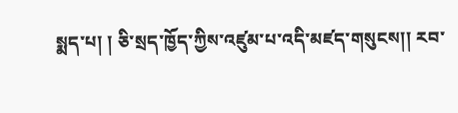སྨད་པ། ། ཅི་སྲད་ཁྱོད་ཀྱིས་འཛུམ་པ་འདི་མཛད་གསུངས།། རབ་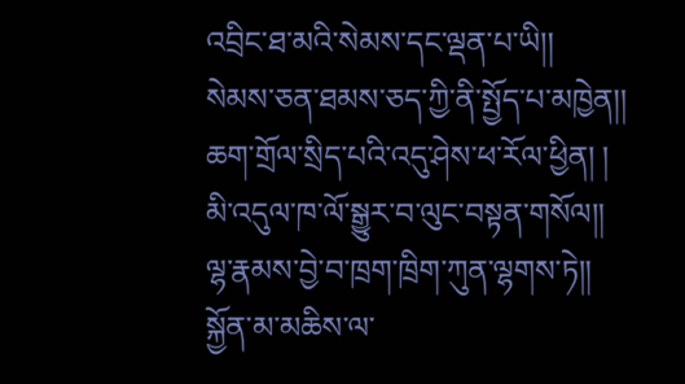འབྲིང་ཐ་མའི་སེམས་དང་ལྡན་པ་ཡི།། སེམས་ཅན་ཐམས་ཅད་ཀྱི་ནི་སྤྱོད་པ་མཁྱེན།། ཆག་གྲོལ་སྲིད་པའི་འདུ་ཤེས་ཕ་རོལ་ཕྱིན། ། མི་འདུལ་ཁ་ལོ་སྒྱུར་བ་ལུང་བསྟན་གསོལ།། ལྷ་རྣམས་བྱེ་བ་ཁྲག་ཁྲིག་ཀུན་ལྷགས་ཏེ།། སྐྱོན་མ་མཆིས་ལ་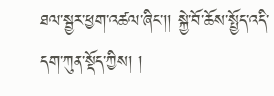ཐལ་སྦྱར་ཕྱག་འཚལ་ཞིང་།། སྐྱེ་བོ་ཆོས་སྤྱོད་འདི་དག་ཀུན་སྡོད་ཀྱིས། །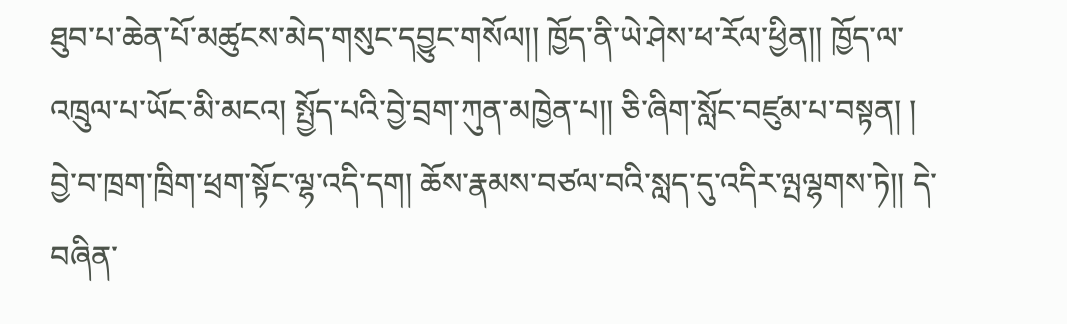ཐུབ་པ་ཆེན་པོ་མཚུངས་མེད་གསུང་དབྱུང་གསོལ།། ཁྱོད་ནི་ཡེ་ཤེས་ཕ་རོལ་ཕྱིན།། ཁྱོད་ལ་འཁྲུལ་པ་ཡོང་མི་མངའ། སྤྱོད་པའི་བྱེ་བྲག་ཀུན་མཁྱེན་པ།། ཅི་ཞིག་སློང་བཛུམ་པ་བསྟན། ། བྱེ་བ་ཁྲག་ཁྲིག་ཕྲག་སྟོང་ལྷ་འདི་དག། ཆོས་རྣམས་བཙལ་བའི་སླད་དུ་འདིར་ལྤལྷགས་ཏེ།། དེ་བཞིན་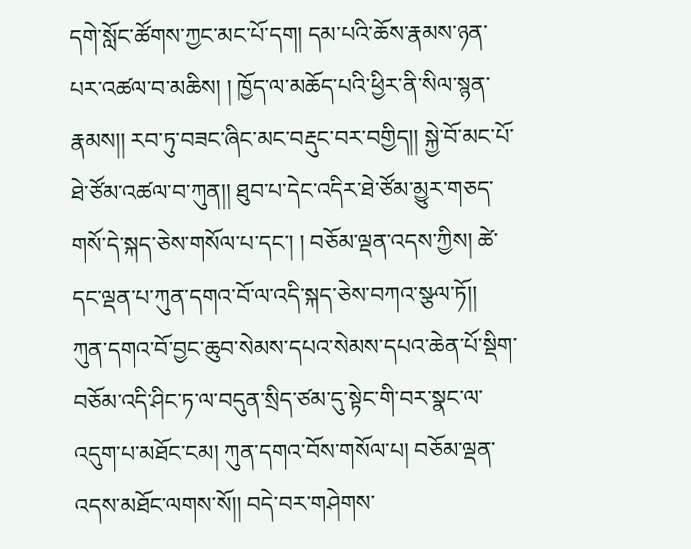དགེ་སློང་ཚོགས་ཀྱང་མང་པོ་དག། དམ་པའི་ཆོས་རྣམས་ཉན་པར་འཚལ་བ་མཆིས། ། ཁྱོད་ལ་མཆོད་པའི་ཕྱིར་ནི་སིལ་སྙན་རྣམས།། རབ་ཏུ་བཟང་ཞིང་མང་བརྡུང་བར་བགྱིད།། སྐྱེ་བོ་མང་པོ་ཐེ་ཙོམ་འཚལ་བ་ཀུན།། ཐུབ་པ་དེང་འདིར་ཐེ་ཙོམ་མྱུར་གཅད་གསོ་དེ་སྐད་ཅེས་གསོལ་པ་དང་། ། བཅོམ་ལྡན་འདས་ཀྱིས། ཚེ་དང་ལྡན་པ་ཀུན་དགའ་བོ་ལ་འདི་སྐད་ཅེས་བཀའ་སྩལ་ཏོ།། ཀུན་དགའ་བོ་བྱང་ཆུབ་སེམས་དཔའ་སེམས་དཔའ་ཆེན་པོ་སྡིག་བཅོམ་འདི་ཤིང་ཏ་ལ་བདུན་སྲིད་ཙམ་དུ་སྟེང་གི་བར་སྣང་ལ་འདུག་པ་མཐོང་ངམ། ཀུན་དགའ་བོས་གསོལ་པ། བཅོམ་ལྡན་འདས་མཐོང་ལགས་སོ།། བདེ་བར་གཤེགས་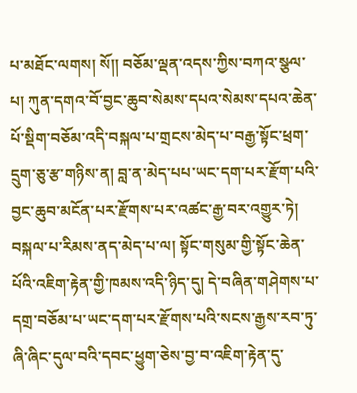པ་མཐོང་ལགས། སོ།། བཅོམ་ལྡན་འདས་ཀྱིས་བཀའ་སྩལ་པ། ཀུན་དགའ་བོ་བྱང་ཆུབ་སེམས་དཔའ་སེམས་དཔའ་ཆེན་པོ་སྡིག་བཅོམ་འདི་བསྐལ་པ་གྲངས་མེད་པ་བརྒྱ་སྟོང་ཕྲག་དྲུག་ཅུ་རྩ་གཉིས་ན། བླ་ན་མེད་པཔ་ཡང་དག་པར་རྫོག་པའི་བྱང་ཆུབ་མངོན་པར་རྫོགས་པར་འཚང་རྒྱ་བར་འགྱུར་ཏེ། བསྐལ་པ་རིམས་ནད་མེད་པ་ལ། སྟོང་གསུམ་གྱི་སྟོང་ཆེན་པོའི་འཇིག་རྟེན་གྱི་ཁམས་འདི་ཉིད་དུ། དེ་བཞིན་གཤེགས་པ་དགྲ་བཅོམ་པ་ཡང་དག་པར་རྫོགས་པའི་སངས་རྒྱས་རབ་ཏུ་ཞི་ཞིང་དུལ་བའི་དབང་ཕྱུག་ཅེས་བྱ་བ་འཇིག་རྟེན་དུ་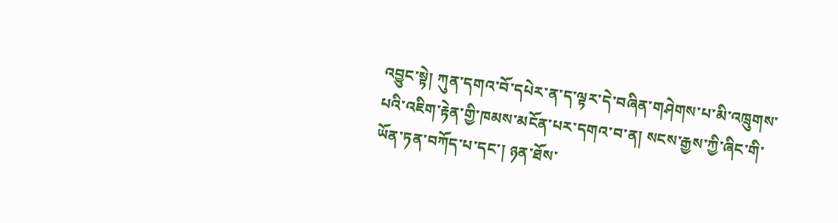འབྱུང་སྟེ། ཀུན་དགའ་བོ་དཔེར་ན་ད་ལྟར་དེ་བཞིན་གཤེགས་པ་མི་འཁྲུགས་པའི་འཇིག་རྟེན་གྱི་ཁམས་མངོན་པར་དགའ་བ་ན། སངས་རྒྱས་ཀྱི་ཞིང་གི་ཡོན་ཏན་བཀོད་པ་དང་། ཉན་ཐོས་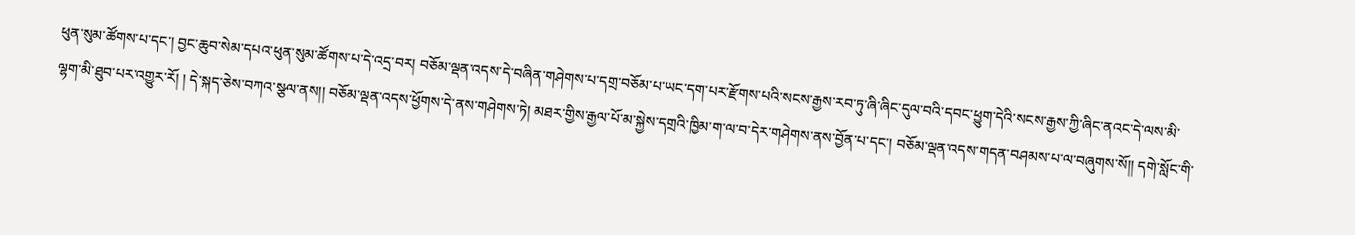ཕུན་སུམ་ཚོགས་པ་དང་། བྱང་ཆུབ་སེམ་དཔའ་ཕུན་སུམ་ཚོགས་པ་དེ་འདྲ་བར། བཅོམ་ལྡན་འདས་དེ་བཞིན་གཤེགས་པ་དགྲ་བཅོམ་པ་ཡང་དག་པར་རྫོགས་པའི་སངས་རྒྱས་རབ་ཏུ་ཞི་ཞིང་དུལ་བའི་དབང་ཕྱུག་དེའི་སངས་རྒྱས་ཀྱི་ཞིང་ནའང་དེ་ལས་མི་ལྷག་མི་ཐུབ་པར་འགྱུར་རོ། ། དེ་སྐད་ཅེས་བཀའ་སྩལ་ནས།། བཅོམ་ལྡན་འདས་ཕྱོགས་དེ་ནས་གཤེགས་ཏེ། མཐར་གྱིས་རྒྱལ་པོ་མ་སྐྱེས་དགྲའི་ཁྱིམ་ག་ལ་བ་དེར་གཤེགས་ནས་བྱོན་པ་དང་། བཅོམ་ལྡན་འདས་གདན་བཤམས་པ་ལ་བཞུགས་སོ།། དགེ་སློང་གི་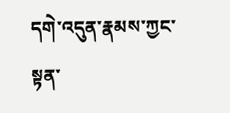དགེ་འདུན་རྣམས་ཀྱང་སྟན་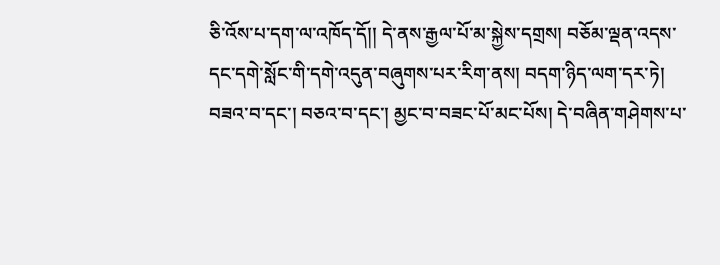ཅི་འོས་པ་དག་ལ་འཁོད་དོ།། དེ་ནས་རྒྱལ་པོ་མ་སྐྱེས་དགྲས། བཅོམ་ལྡན་འདས་དང་དགེ་སློང་གི་དགེ་འདུན་བཞུགས་པར་རིག་ནས། བདག་ཉིད་ལག་དར་ཏེ། བཟའ་བ་དང་། བཅའ་བ་དང་། མྱང་བ་བཟང་པོ་མང་པོས། དེ་བཞིན་གཤེགས་པ་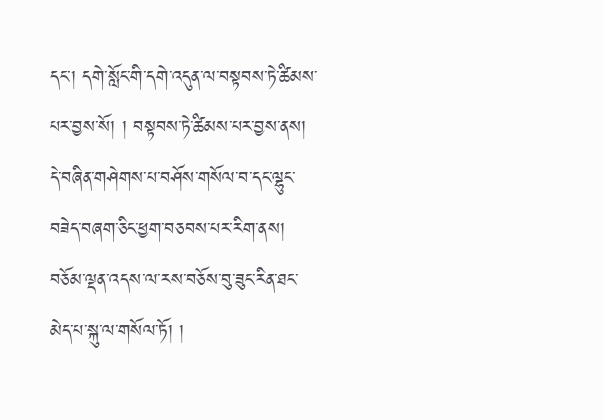དང་། དགེ་སློང་གི་དགེ་འདུན་ལ་བསྟབས་ཏེ་ཚིམས་པར་བྱས་སོ། ། བསྟབས་ཏེ་ཚིམས་པར་བྱས་ནས། དེ་བཞིན་གཤེགས་པ་བཤོས་གསོལ་བ་དང་ལྷུང་བཟེད་བཞག་ཅིང་ཕྱག་བཅབས་པར་རིག་ནས། བཅོམ་ལྡན་འདས་ལ་རས་བཅོས་བུ་ཟུང་རིན་ཐང་མེད་པ་སྐུ་ལ་གསོལ་ཏོ། །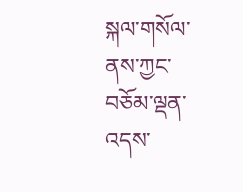སྐལ་གསོལ་ནས་ཀྱང་བཅོམ་ལྡན་འདས་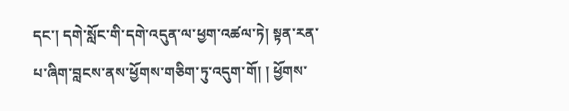དང་། དགེ་སློང་གི་དགེ་འདུན་ལ་ཕྱག་འཚལ་ཏེ། སྟན་རན་པ་ཞིག་བླངས་ནས་ཕྱོགས་གཅིག་ཏུ་འདུག་གོ། ། ཕྱོགས་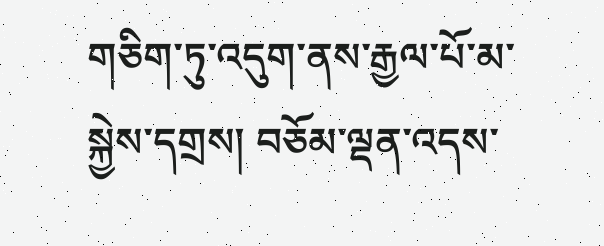གཅིག་ཏུ་འདུག་ནས་རྒྱལ་པོ་མ་སྐྱེས་དགྲས། བཅོམ་ལྡན་འདས་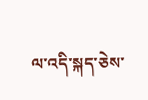ལ་འདི་སྐད་ཅེས་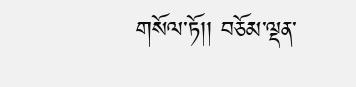གསོལ་ཏོ།། བཅོམ་ལྡན་